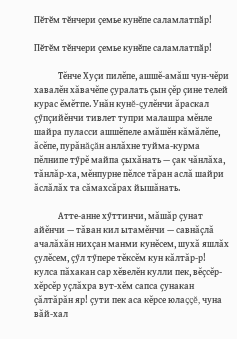Пӗтӗм тӗнчери ҫемье кунӗпе саламлатпӑр!

Пӗтӗм тӗнчери ҫемье кунӗпе саламлатпӑр!

            Тĕнче Хуçи пилĕпе, ашшĕ-амăш чун-чĕри хавалĕн хăвачĕпе çуралать çын çĕр çине телей курас ĕмĕтпе. Унăн кунĕ-çулĕнчи ăраскал çӳпçийĕнчи тивлет тупри малашра мĕнле шайра пуласси ашшĕпеле амăшĕн кăмăлĕпе, ăсĕпе, пурăнăçăн анлăхне туйма-курма пĕлнипе тӳрĕ майпа çыхăнать — çак чăнлăха, тăнлăр-ха, мĕнпурне пĕлсе тăран аслă шайри ăслăлăх та сăмахсăрах йышăнать.

            Атте-анне хӳттинчи, мăшăр çунат айĕнчи — тăван кил ытамĕнчи — савнăçлă ачалăхăн нихçан манми кунĕсем, шухă яшлăх çулĕсем, çӳл тӳпере тĕксĕм кун кăлтăр-р! кулса пăхакан сар хĕвелĕн кулли пек, вĕçсĕр-хĕрсĕр уçлăхра вут-хĕм сапса çунакан çăлтăрăн яр! çути пек аса кĕрсе юлаççĕ, чуна вăй-хал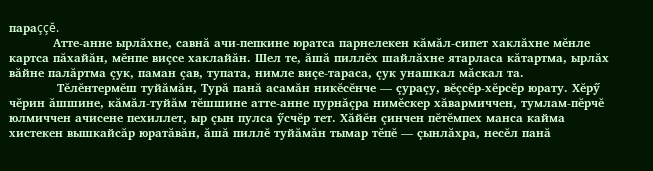параççĕ.
           Атте-анне ырлăхне, савнă ачи-пепкине юратса парнелекен кăмăл-сипет хаклăхне мĕнле картса пăхайăн, мĕнпе виçсе хаклайăн. Шел те, ăшă пиллĕх шайлăхне ятарласа кăтартма, ырлăх вăйне палăртма çук, паман çав, тупата, нимле виçе-тараса, çук унашкал мăскал та.
            Тĕлĕнтермĕш туйăмăн, Турă панă асамăн никĕсĕнче — çураçу, вĕçсĕр-хĕрсĕр юрату. Хĕрӳ чĕрин ăшшине, кăмăл-туйăм тĕшшине атте-анне пурнăçра нимĕскер хăвармиччен, тумлам-пĕрчĕ юлмиччен ачисене пехиллет, ыр çын пулса ӳсчĕр тет. Хăйĕн çинчен пĕтĕмпех манса кайма хистекен вышкайсăр юратăвăн, ăшă пиллĕ туйăмăн тымар тĕпĕ — çынлăхра, несĕл панă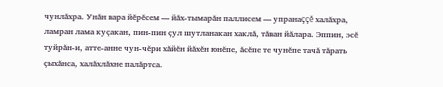чунлăхра. Унăн вара йĕрĕсем — йăх-тымарăн паллисем — упранаççĕ халăхра, ламран лама куçакан, пин-пин çул шутланакан хаклă, тăван йăлара. Эппин, эсĕ туйрăн-и, атте-анне чун-чĕри хăйĕн йăхĕн юнĕпе, ăсĕпе те чунĕпе тачă тăрать çыхăнса, халăхлăхне палăртса.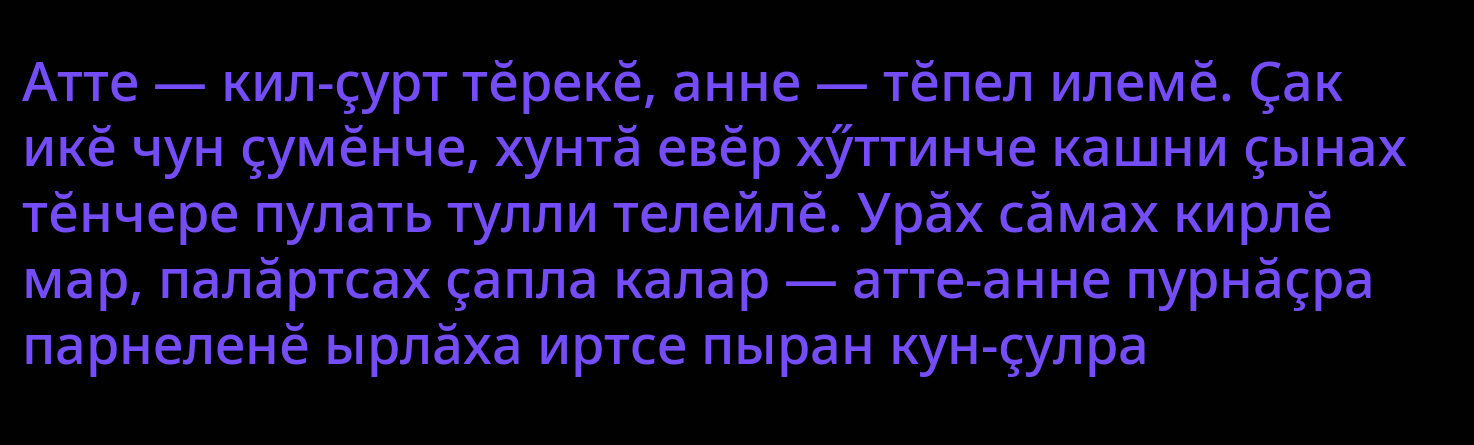Атте — кил-çурт тĕрекĕ, анне — тĕпел илемĕ. Çак икĕ чун çумĕнче, хунтă евĕр хӳттинче кашни çынах тĕнчере пулать тулли телейлĕ. Урăх сăмах кирлĕ мар, палăртсах çапла калар — атте-анне пурнăçра парнеленĕ ырлăха иртсе пыран кун-çулра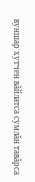вуншар хутчен вăйлатса сумлăн тавăрса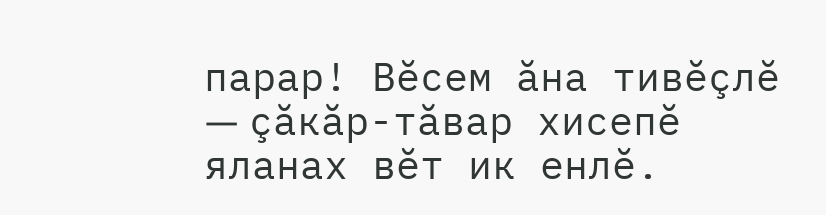парар! Вĕсем ăна тивĕçлĕ — çăкăр-тăвар хисепĕ яланах вĕт ик енлĕ.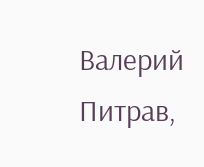Валерий Питрав,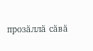прозӑллӑ сӑвӑ